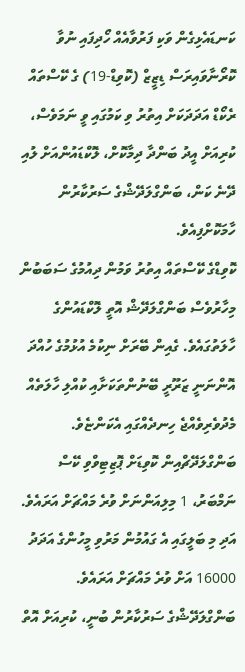ކަނޑައެޅިގެން ވަކި ފަރުވާއެއް ހޯދިފައި ނުވާ ކޮރޯނާވައިރަސް ޑިޒީޒް (ކޮވިޑް-19) ގެ ކޭސްތައް ރެކޯޑް އަދަދަކަށް އިތުރު ވި ކަމުގައި ވީ ނަމަވެސް، ކުރިއަށް އީދު ބަންދާ ދިމާކޮށް، ލޮކްޑައުންއަށް ލުއި ދޭނެ ކަން، ބަންގްލަދޭޝްގެ ސަރުކާރުން ހާމަކޮށްފިއެވެ.
ކޮވިޑްގެ ކޭސްތައް އިތުރު ވަމުން ދިއުމުގެ ސަބަބުން މިހާރުވެސް ބަންގްލަދޭޝް އޮތީ ލޮކްޑައުންގެ ހާލަތުގައެވެ. ގެއިން ބޭރަށް ނިކުމެ އުޅުމުގެ ހުއްދަ އޮންނަނީ ޒަރޫރީ ބޭނުންތަކަށާއި ކުއްލި ހާލަތެއް މެދުވެރިވެއްޖެ ހިނދެއްގައި އެކަންޏެވެ. ބަންގްލަދޭޗްއިން ކޮވިޑަށް ޕޮޒިޓިވްވި ކޭސް ނަމްބަރު، 1 މިލިއަންނަށް ވުރެ މައްޗަށް އަރައެވެ. އަދި މި ބަލީގައި އެ ގައުމުން މަރުވި މީހުންގެ އަދަދު 16000 އަށް ވުރެ މައްޗަށް އަރައެވެ.
ބަންގްލަދޭޝްގެ ސަރުކާރުން ބުނީ، ކުރިއަށް އޮތް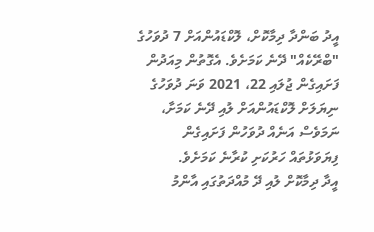އީދު ބަންދާ ދިމާކޮށް، ލޮކްޑައުންއަށް 7 ދުވަހުގެ "ބްރޭކެއް" ދޭނެ ކަމަށެވެ. އެގޮތުން މިއަދުން ފަށައިގެން ޖުލައި 22، 2021 ވަނަ ދުވަހުގެ ނިޔަލަށް ލޮކްޑައުންއަށް ލުއި ދޭނެ ކަމަށާ، ނަމަވެސް އަނެއް ދުވަހުން ފަށައިގެން ފިޔަވަޅުތައް ހަރުކަށި ކުރާނެ ކަމަށެވެ.
އީދާ ދިމާކޮށް ލުއި ދޭ މުއްދަތުގައި އާންމު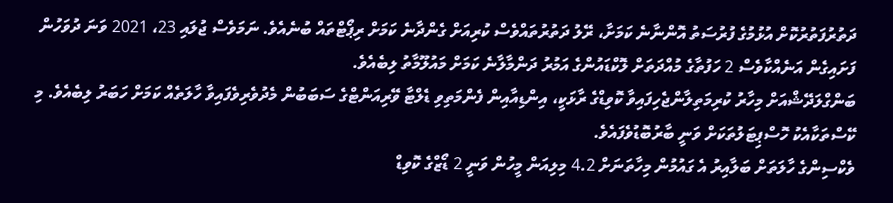ދަތުރުފަތުރުކޮށް އުޅުމުގެ ފުރުސަތު އޮންނާނެ ކަމަށާ، ރޭލު ދަތުރުތައްވެސް ކުރިއަށް ގެންދާނެ ކަމަށް ރިޕޯޓްތައް ބުނެއެވެ. ނަމަވެސް ޖުލައި 23، 2021 ވަނަ ދުވަހުން ފަށައިގެން އަނެއްކާވެސް 2 ހަފުތާގެ މުއްދަތަށް ލޮކްޑައުންގެ އަމުރު ދަންމާލާނެ ކަމަށް މައުލޫމާތު ލިބެއެވެ.
ބަންގްލަދޭޝްއަށް މިހާރު ކުރިމަތިލާންޖެހިފައިވާ ކޮވިޑްގެ ރާޅަކީ، އިންޑިއާއިން ފެންމަތިވި ޑެލްޓާ ވޭރިއަންޓްގެ ސަބަބުން މެދުވެރިވެފައިވާ ހާލަތެއް ކަމަށް ހަބަރު ލިބެއެވެ. މި ކޭސްތަކާއެކު ހޮސްޕިޓަލުތަކަށް ވަނީ ބާރުބޮޑުވެފައެވެ.
ވެކްސިންގެ ހާލަތަށް ބަލާއިރު އެ ގައުމުން މިހާތަނަށް 4.2 މިލިއަން މީހުން ވަނީ 2 ޑޯޒްގެ ކޮވިޑް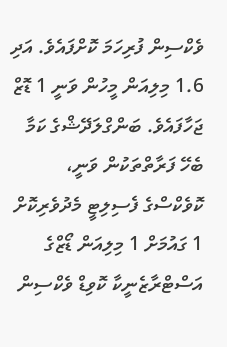ވެކްސިން ފުރިހަމަ ކޮށްފައެވެ. އަދި 1.6 މިލިއަން މީހުން ވަނީ 1 ޑޮޒް ޖަހާފައެވެ. ބަންގްލަދޭޝްގެ ކަމާ ބެހޭ ފަރާތްތަކުން ވަނީ، ކޮވެކްސްގެ ފެސިލިޓީ މެދުވެރިކޮށް 1 ގައުމަށް 1 މިލިއަން ޑޯޒްގެ އަސްޓްރާޒެނީކާ ކޮވިޑް ވެކްސިން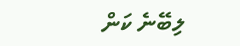ލިބޭނެ ކަން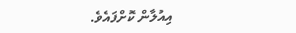އިއުލާން ކޮށްފައެވެ.